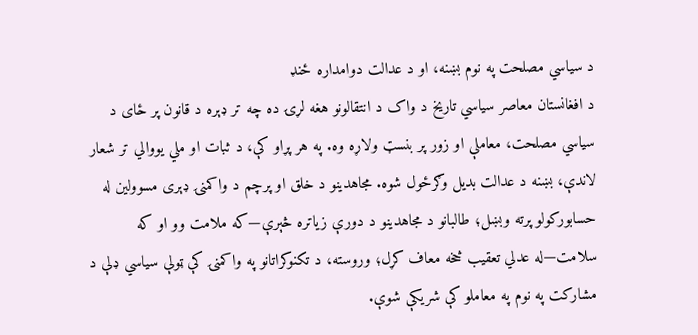د سیاسي مصلحت په نوم بښنه، او د عدالت دوامداره ځنډ
د افغانستان معاصر سیاسي تاریخ د واک د انتقالونو هغه لړۍ ده چه تر ډېره د قانون پر ځای د سیاسي مصلحت، معاملې او زور پر بنسټ ولاړه وه. په هر پړاو کې، د ثبات او ملي یووالي تر شعار لاندې، بښنه د عدالت بدیل وګرځول شوه. مجاهدینو د خلق او پرچم د واکمنۍ ډېری مسوولین له حسابورکولو پرته وبښل؛ طالبانو د مجاهدینو د دورې زیاتره څېرې—که ملامت وو او که سلامت—له عدلي تعقیب څخه معاف کړل؛ وروسته، د تکنوکراتانو په واکمنۍ کې ټولې سیاسي ډلې د مشارکت په نوم په معاملو کې شریکې شوې.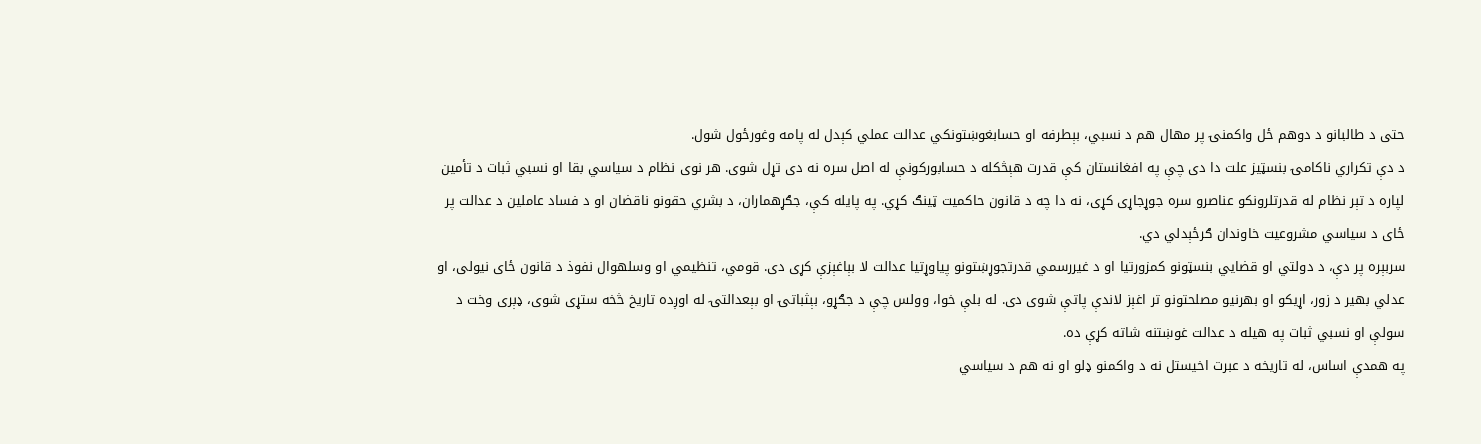حتی د طالبانو د دوهم ځل واکمنۍ پر مهال هم د نسبي، بېطرفه او حسابغوښتونکي عدالت عملي کېدل له پامه وغورځول شول.
د دې تکراري ناکامۍ بنسټیز علت دا دی چې په افغانستان کې قدرت هېڅکله د حسابورکونې له اصل سره نه دی تړل شوی. هر نوی نظام د سیاسي بقا او نسبي ثبات د تأمین لپاره د تېر نظام له قدرتلرونکو عناصرو سره جوړجاړی کړی، نه دا چه د قانون حاکمیت ټینګ کړي. په پایله کې، جګړهماران، د بشري حقونو ناقضان او د فساد عاملین د عدالت پر ځای د سیاسي مشروعیت خاوندان ګرځېدلي دي.
سربېره پر دې، د دولتي او قضایي بنسټونو کمزورتیا او د غیررسمي قدرتجوړښتونو پیاوړتیا عدالت لا بېاغېزې کړی دی. قومي، تنظیمي او وسلهوال نفوذ د قانون ځای نیولی، او عدلي بهیر د زور، اړیکو او بهرنیو مصلحتونو تر اغېز لاندې پاتې شوی دی. له بلې خوا، وولس چې د جګړو، بېثباتۍ او بېعدالتۍ له اوږده تاریخ څخه ستړی شوی، ډېری وخت د سولې او نسبي ثبات په هیله د عدالت غوښتنه شاته کړې ده.
په همدې اساس، له تاریخه د عبرت اخیستل نه د واکمنو ډلو او نه هم د سیاسي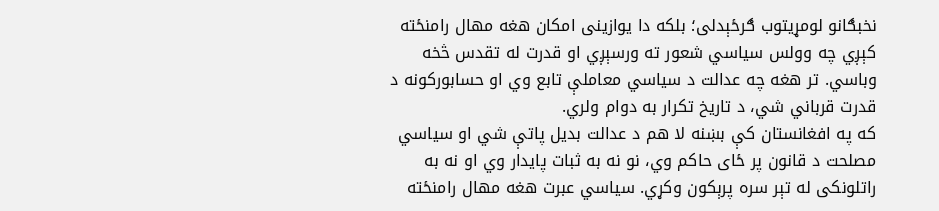نخبګانو لومړیتوب ګرځېدلی؛ بلکه دا یوازینی امکان هغه مهال رامنځته کېږي چه وولس سیاسي شعور ته ورسېږي او قدرت له تقدس څخه وباسي. تر هغه چه عدالت د سیاسي معاملې تابع وي او حسابورکونه د قدرت قرباني شي، د تاریخ تکرار به دوام ولري.
که په افغانستان کې بښنه لا هم د عدالت بدیل پاتې شي او سیاسي مصلحت د قانون پر ځای حاکم وي، نو نه به ثبات پایدار وي او نه به راتلونکی له تېر سره پرېکون وکړي. سیاسي عبرت هغه مهال رامنځته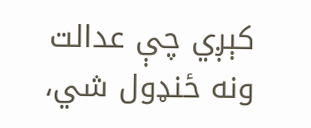کېږي چې عدالت ونه ځنډول شي،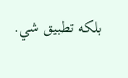بلکه تطبیق شي.